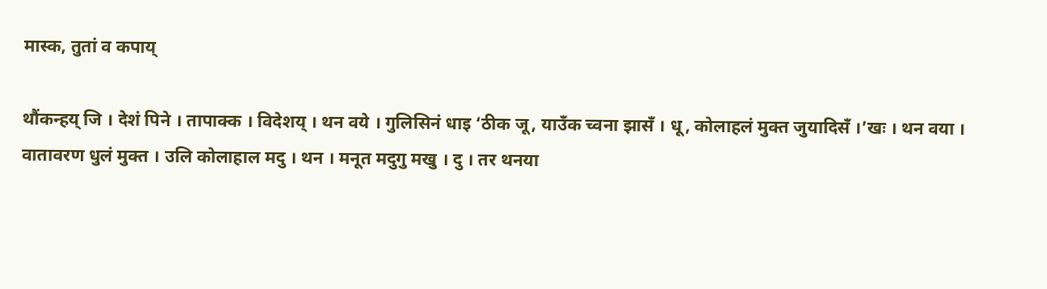मास्क, तुतां व कपाय्

थौंकन्हय् जि । देशं पिने । तापाक्क । विदेशय् । थन वये । गुलिसिनं धाइ ‘ठीक जू, याउँक च्वना झासँ । धू, कोलाहलं मुक्त जुयादिसँ ।’खः । थन वया । वातावरण धुलं मुक्त । उलि कोलाहाल मदु । थन । मनूत मदुगु मखु । दु । तर थनया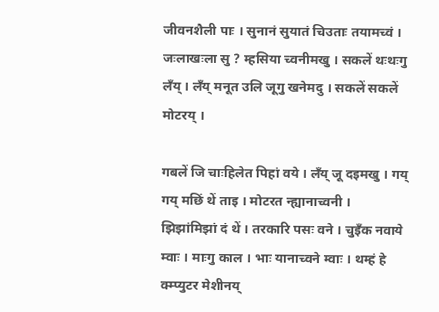जीवनशैली पाः । सुनानं सुयातं चिउताः तयामच्वं । जःलाखःला सु ? म्हसिया च्वनीमखु । सकलें थःथःगु लँय् । लँय् मनूत उलि जूगु खनेमदु । सकलें सकलें मोटरय् ।

गबलें जि चाःहिलेत पिहां वये । लँय् जू दइमखु । गय् गय् मछिं थें ताइ । मोटरत न्ह्यानाच्वनी । झिझांमिझां दं थें । तरकारि पसः वने । चुइँक नवाये म्वाः । माःगु काल । भाः यानाच्वने म्वाः । थम्हं हे क्म्प्युटर मेशीनय्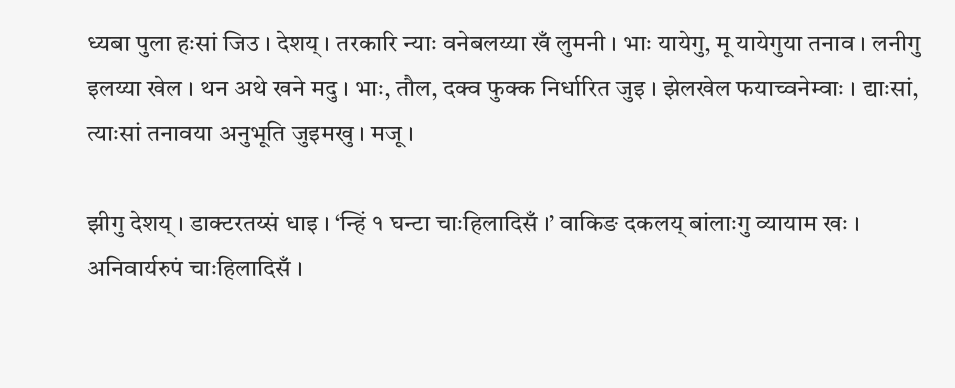ध्यबा पुला हःसां जिउ । देशय् । तरकारि न्याः वनेबलय्या खँ लुमनी । भाः यायेगु, मू यायेगुया तनाव । लनीगु इलय्या खेल । थन अथे खने मदु । भाः, तौल, दक्व फुक्क निर्धारित जुइ । झेलखेल फयाच्वनेम्वाः । द्याःसां, त्याःसां तनावया अनुभूति जुइमखु । मजू ।

झीगु देशय् । डाक्टरतय्सं धाइ । ‘न्हिं १ घन्टा चाःहिलादिसँ ।’ वाकिङ दकलय् बांलाःगु व्यायाम खः । अनिवार्यरुपं चाःहिलादिसँ ।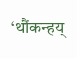‘थौंकन्हय्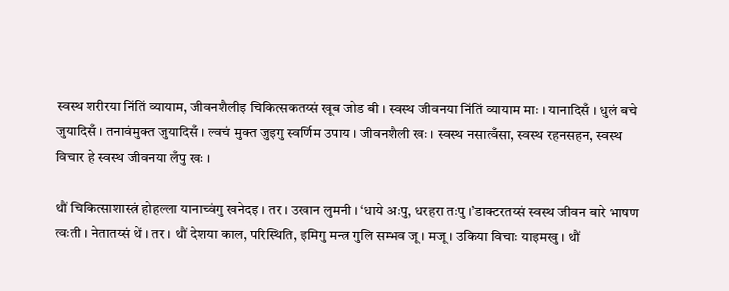स्वस्थ शरीरया निंतिं व्यायाम, जीवनशैलीइ चिकित्सकतय्सं खूब जोड बी । स्वस्थ जीवनया निंतिं व्यायाम माः । यानादिसँ । धुलं बचे जुयादिसँ । तनावंमुक्त जुयादिसँ । ल्वचं मुक्त जुइगु स्वर्णिम उपाय । जीवनशैली खः । स्वस्थ नसात्वँसा, स्वस्थ रहनसहन, स्वस्थ विचार हे स्वस्थ जीवनया लँपु खः ।

थौं चिकित्साशास्त्रं होहल्ला यानाच्वंगु खनेदइ । तर । उखान लुमनी । ‘धाये अःपु, धरहरा तःपु ।’डाक्टरतय्सं स्वस्थ जीवन बारे भाषण त्वःती । नेतातय्सं थें । तर । थौं देशया काल, परिस्थिति, इमिगु मन्त्र गुलि सम्भव जू । मजू । उकिया विचाः याइमखु । थौं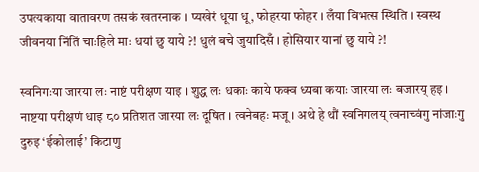उपत्यकाया वातावरण तसकं खतरनाक । प्यखेरं धूया धू, फोहरया फोहर । लँया विभत्स स्थिति । स्वस्थ जीवनया निंतिं चाःहिले माः धयां छु याये ?! धुलं बचे जुयादिसँ । होसियार यानां छु याये ?!

स्वनिगःया जारया लः नाष्टं परीक्षण याइ । शुद्ध लः धकाः काये फक्व ध्यबा कयाः जारया लः बजारय् हइ । नाष्टया परीक्षणं धाइ ८० प्रतिशत जारया लः दूषित । त्वनेबहः मजू । अथे हे थौं स्वनिगलय् त्वनाच्वंगु नांजाःगु दुरुइ ‘ईकोलाई’ किटाणु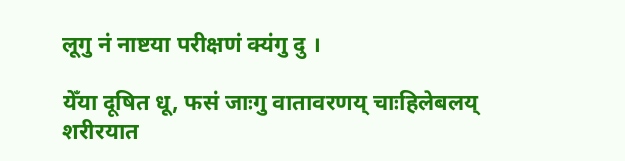लूगु नं नाष्टया परीक्षणं क्यंगु दु ।

येँया दूषित धू, फसं जाःगु वातावरणय् चाःहिलेबलय् शरीरयात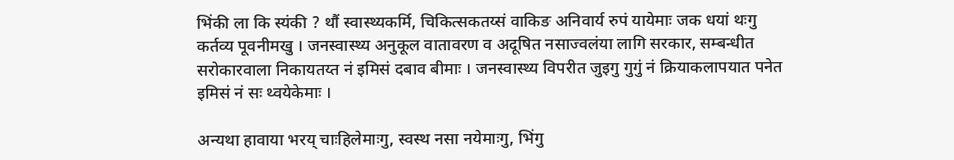भिंकी ला कि स्यंकी ? थौं स्वास्थ्यकर्मि, चिकित्सकतय्सं वाकिङ अनिवार्य रुपं यायेमाः जक धयां थःगु कर्तव्य पूवनीमखु । जनस्वास्थ्य अनुकूल वातावरण व अदूषित नसाज्वलंया लागि सरकार, सम्बन्धीत सरोकारवाला निकायतय्त नं इमिसं दबाव बीमाः । जनस्वास्थ्य विपरीत जुइगु गुगुं नं क्रियाकलापयात पनेत इमिसं नं सः थ्वयेकेमाः ।

अन्यथा हावाया भरय् चाःहिलेमाःगु, स्वस्थ नसा नयेमाःगु, भिंगु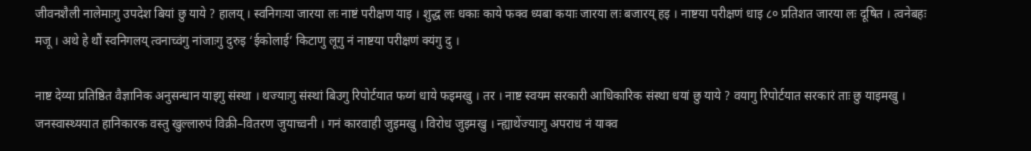जीवनशैली नालेमाःगु उपदेश बियां छु याये ? हालय् । स्वनिगःया जारया लः नाष्टं परीक्षण याइ । शुद्ध लः धकाः काये फक्व ध्यबा कयाः जारया लः बजारय् हइ । नाष्टया परीक्षणं धाइ ८० प्रतिशत जारया लः दूषित । त्वनेबहः मजू । अथे हे थौं स्वनिगलय् त्वनाच्वंगु नांजाःगु दुरुइ ‘ईकोलाई’ किटाणु लूगु नं नाष्टया परीक्षणं क्यंगु दु ।

नाष्ट देय्या प्रतिष्ठित वैज्ञानिक अनुसन्धान याइगु संस्था । थज्याःगु संस्थां बिउगु रिपोर्टयात फय्गं धाये फइमखु । तर । नाष्ट स्वयम सरकारी आधिकारिक संस्था धयां छु याये ? वयागु रिपोर्टयात सरकारं ताः छु याइमखु । जनस्वास्थ्ययात हानिकारक वस्तु खुल्लारुपं विक्री–वितरण जुयाच्वनी । गनं कारवाही जुइमखु । विरोध जुइमखु । न्ह्याथेंज्याःगु अपराध नं याक्व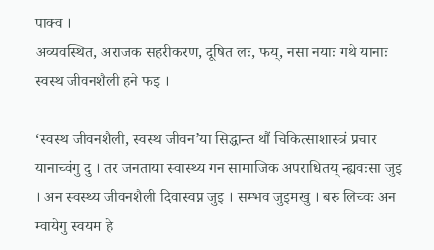पाक्व ।
अव्यवस्थित, अराजक सहरीकरण, दूषित लः, फय्, नसा नयाः गथे यानाः स्वस्थ जीवनशैली हने फइ ।

‘स्वस्थ जीवनशैली, स्वस्थ जीवन’या सिद्धान्त थौं चिकित्साशास्त्रं प्रचार यानाच्वंगु दु । तर जनताया स्वास्थ्य गन सामाजिक अपराधितय् न्ह्यवःसा जुइ । अन स्वस्थ्य जीवनशैली दिवास्वप्न जुइ । सम्भव जुइमखु । बरु लिच्वः अन म्वायेगु स्वयम हे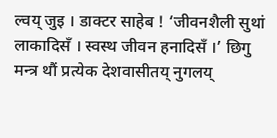ल्वय् जुइ । डाक्टर साहेब ! ‘जीवनशैली सुथां लाकादिसँ । स्वस्थ जीवन हनादिसँ ।’ छिगु मन्त्र थौं प्रत्येक देशवासीतय् नुगलय्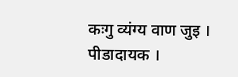कःगु व्यंग्य वाण जुइ । पीडादायक ।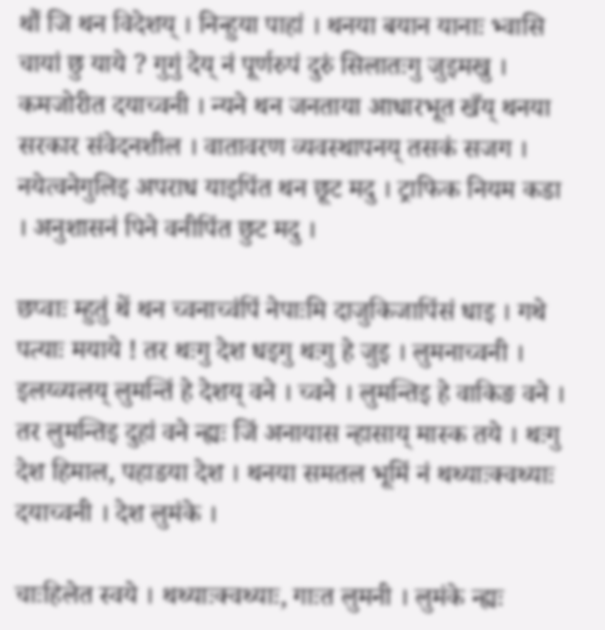थौं जि थन विदेशय् । निन्हुया पाहां । थनया बयान यानाः भ्वासि चायां छु याये ? गुगुं देय् नं पूर्णरुपं दुरुं सिलातःगु जुइमखु । कमजोरीत दयाच्वनी । न्यने थन जनताया आधारभूत खँय् थनया सरकार संवेदनशील । वातावरण व्यवस्थापनय् तसकं सजग । नयेत्वनेगुलिइ अपराध याइपिंत थन छूट मदु । ट्राफिक नियम कडा । अनुशासनं पिने वनीपिंत छुट मदु ।

छप्वाः म्हुतुं थें थन च्वनाच्वंपिं नेपाःमि दाजुकिजापिंसं धाइ । गथे पत्याः मयाये ! तर थःगु देश धइगु थःगु हे जुइ । लुमनाच्वनी । इलय्व्यलय् लुमन्तिं हे देशय् वने । च्वने । लुमन्तिइ हे वाकिङ वने । तर लुमन्तिइ दुहां वने न्ह्यः जिं अनायास न्हासाय् मास्क तये । थःगु देश हिमाल, पहाडया देश । थनया समतल भूमिं नं थथ्याःक्वथ्याः दयाच्वनी । देश लुमंके ।

चाःहिलेत स्वये । थथ्याःक्वथ्याः, गाःत लुमनी । लुमंके न्ह्यः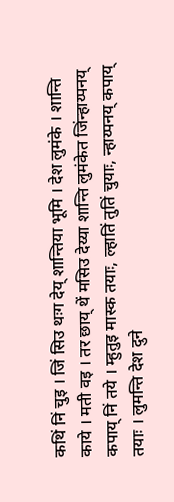कथिं निं चुइ । जिं सिउ थःग देय् शान्तिया भूमि । देश लुमंके । शान्ति काये । मती वइ । तर छाय् थें मसिउ देय्या शान्ति लुमंकेत जिंन्हाय्पनय् कपाय् निं तये । म्हुतुइ मास्क तयाः, ल्हातिं तुतिं चुयाः, न्हाय्पनय् कपाय् तयाः । लुमन्ति देश दुने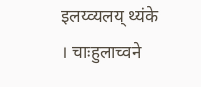इलय्व्यलय् थ्यंके । चाःहुलाच्वने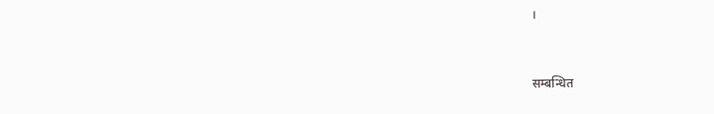।



सम्बन्धित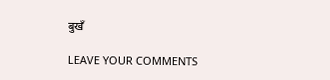बुखँ

LEAVE YOUR COMMENTS